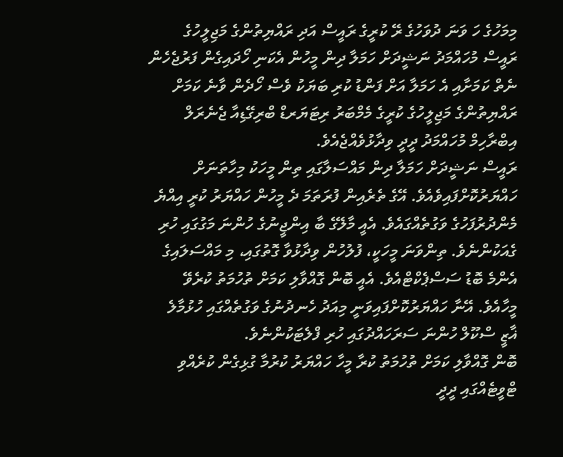މިމަހުގެ ހަ ވަނަ ދުވަހުގެ ރޭ ކުރީގެ ރައީސް އަދި ރައްޔިތުންގެ މަޖިލީހުގެ ރައީސް މުހައްމަދު ނަޝީދަށް ހަމަލާ ދިން މީހުން އެކަނި ހޯދައިގެން ފަރުޖެހެން ނެތް ކަމަށާއި އެ ހަމަލާ އަށް ފަންޑު ކުރި ބަޔަކު ވެސް ހޯދެން ވާނެ ކަމަށް ރައްޔިތުންގެ މަޖިލީހުގެ ކުރީގެ މެމްބަރު ރިޓަޔަރޑް ބްރިގޭޑިއާ ޖެނެރަލް އިބްރާހިމް މުހައްމަދު ދީދީ ވިދާޅުވެއްޖެއެވެ.
ރައީސް ނަޝީދަށް ހަމަލާ ދިން މައްސަލާގައި ތިން މީހަކު މިހާތަނަށް ހައްޔަރުކޮށްފައިވެއެވެ. އޭގެ ތެރެއިން ފުރަތަމަ ދެ މީހުން ހައްޔަރު ކުރީ އިއްޔެ މެންދުރުފަހުގެ ވަގުތެއްގައެވެ. އެއީ މާލޭގެ ބާ އިންޖީނުގެ ހުންނަ މަގުގައި ހުރި ގެއަކުންނެވެ. ތިންވަނަ މީހަކީ، ފުލުހުން ވިދާޅުވާ ގޮތުގައި، މި މައްސަލައިގެ އެންމެ ބޮޑު ސަސްޕެކްޓްއެވެ. އެއީ ބޮން ގޮއްވާލި ކަމަށް ތުހުމަތު ކުރެވޭ މީހާއެވެ. އޭނާ ހައްޔަރުކޮށްފައިވަނީ މިއަދު ހެނދުނުގެ ވަގުތެއްގައި ހުޅުމާލެ ޣާޒީ ސްކޫލް ހުންނަ ސަރަހައްދުގައި ހުރި ފްލެޓަކުންނެވެ.
ބޮން ގޮއްވާލި ކަމަށް ތުހުމަތު ކުރާ މީހާ ހައްޔަރު ކުރުމާ ގުޅިގެން ކުރެއްވި ޓްވީޓެއްގައި ދީދީ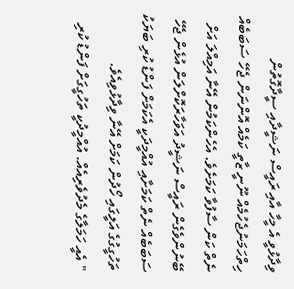ވިދާޅުވީ އެ މީހާ އާއި ރައީސް ނަޝީދާއި ސީދާގޮތުން ހިތްހަމަނުޖެހުމެއް ނޫނީ ޒާތީ ކަމެއް އޮންނަން ޖެހޭ ސަބަބެއް ނެތް ކަން ސާފުވާ ކަމަށެވެ. އެހެންކަމުން އޭނާ އަމިއްލަ އަށް ބޭނުންވެގެން ރައީސް ނަޝީދު އަވަހާރަކޮށްލަން އުޅެން ޖެހޭ ސަބަބެއް ނެތް ކަމަށާއި އުއްމީދަކީ އެކަމަށް ފަންޑު ކުރި ބަޔަކު ތަހުގީގުގެ އަލީގައި ހޯދުން ކަމަށް އޭނާ ވިދާޅުވިއެވެ.
" އެއީ ހަމަލާގެ މެދުވެރިއެއް. އުއްމީދުކީ ތަހުގީގަށް ފަންޑު ކުރި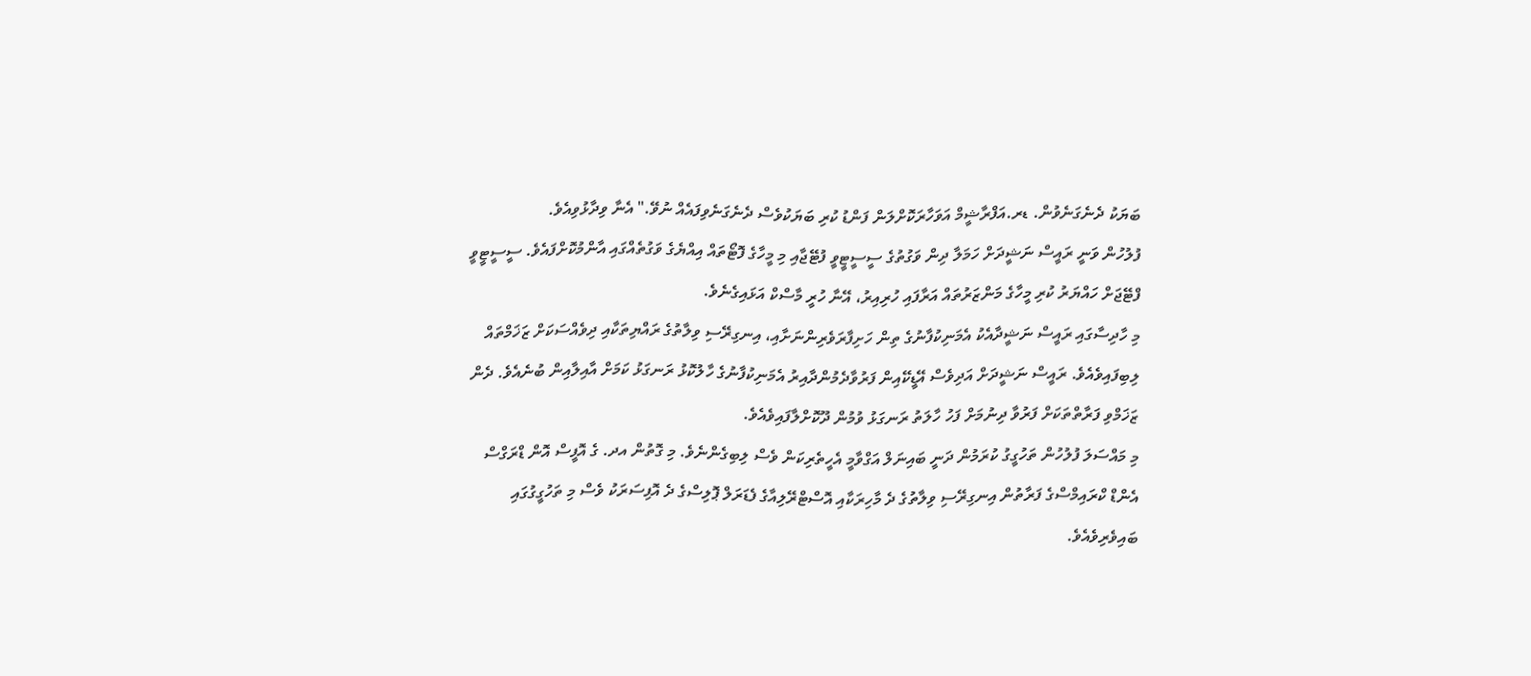ބަޔަކު ދެނެގަނެވުން. ޑރ.އަފްރާޝީމް އަވަހާރަކޮށްލަން ފަންޑު ކުރި ބަޔަކުވެސް ދެނެގަނެވިފައެއް ނުވޭ." އެނާ ވިދާޅުވިއެވެ.
ފުލުހުން ވަނީ ރައީސް ނަޝީދަށް ހަމަލާ ދިން ވަގުތުގެ ސީސީޓީވީ ފުޓޭޖާއި މި މީހާގެ ފޮޓޯތައް އިއްޔެގެ ވަގުތެއްގައި އާންމުކޮށްފައެވެ. ސީސީޓީވީ ފްޓޭޖަށް ހައްޔަރު ކުރި މީހާގެ މަންޒަރުތައް އަރާފައި ހުރިއިރު، އޭނާ ހުރީ މާސްކް އަޅައިގެނެވެ.
މި ހާދިސާގައި ރައީސް ނަޝީދާއެކު އެމަނިކުފާނުގެ ތިން ހަށިފާރަވެރިންނަށާއި، އިނގިރޭސި ވިލާތުގެ ރައްޔިތަކާއި ދިވެއްސަކަށް ޒަޚަމްތައް ލިބިފައިވެއެވެ. ރައީސް ނަޝީދަށް އަދިވެސް އޭޑީކޭއިން ފަރުވާދެމުންދާއިރު އެމަނިކުފާނުގެ ހާލުކޮޅު ރަނގަޅު ކަމަށް އާއިލާއިން ބުނެއެވެ. ދެން ޒަޚަމްވި ފަރާތްތަކަށް ފަރުވާ ދިނުމަށް ފަހު ހާލަތު ރަނގަޅު ވުމުން ދޫކޮށްލާފައިވެއެވެ.
މި މައްސަލަ ފުލުހުން ތަހުގީގު ކުރަމުން ދަނީ ބައިނަލް އަގްވާމީ އެހީތެރިކަން ވެސް ލިބިގެންނެވެ. މި ގޮތުން އދ. ގެ އޮފީސް އޮން ޑްރަގްސް އެންޑް ކްރައިމްސްގެ ފަރާތުން އިނގިރޭސި ވިލާތުގެ ދެ މާހިރަކާއި އޮސްޓްރޭލިއާގެ ފެޑަރަލް ޕޮލިސްގެ ދެ އޮފިސަރަކު ވެސް މި ތަހުގީގުގައި ބައިވެރިވެއެވެ.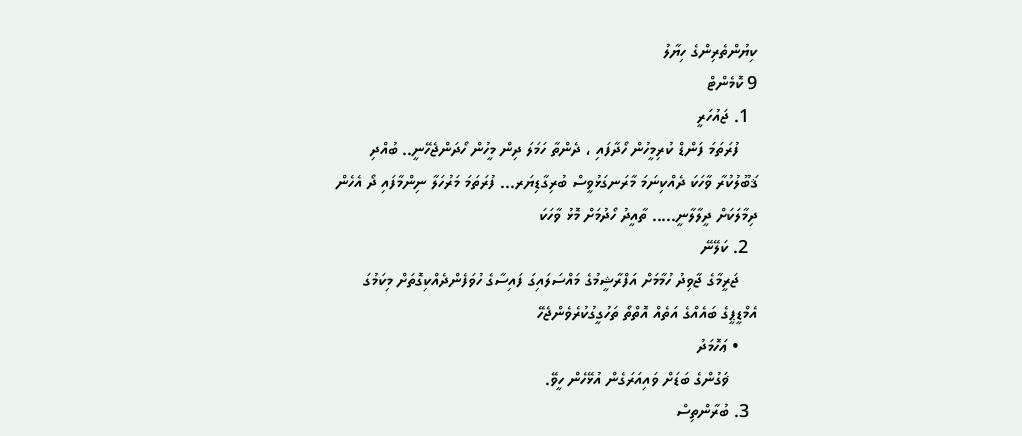ކިޔުންތެރިންގެ ހިޔާލު
9 ކޮމެންޓް
  1. ޖައުހަރީ
    ފުރަތަމަ ފަންޑް ކުރިމީހުން ހޯދާފައި ، ދެންތާ ހަމަލަ ދިން މީހުން ހޯދަންޖެހޭނީ.. ބުއްދި ޤަބޫލުކުރާ ވާހަކަ ދެއްކިނަމަ މާރަނގަޅުވީސް ބުރިގާޑިޔަރ... ފުރަތަމަ މަރުހަލާ ނިންމާފައި ދޯ އެހެން ދިމާލަކަށް ދީލާލާނީ..... ތާއީދު ހޯދުމަށް މޮޅު ވާހަކަ
  2. ކަލޭނޭ
    ޖަރީމާގެ ޖާވިދު ހުމާމަށް އަފްރާޝީމުގެ މައްސަލައިގަ ފައިސާގެ ހުވަފެންދެއްކިގޮތަށް މިކަމުގަ އެމްޑީޕީގެ ބައެއްގެ އަތެއް އޮތްތޯ ތަހުގީގުކުރެވެންޖެހޭ
    • ޢަހޮމަދު
      ޥަގުންގެ ބަޑަށް ވައިއަރަގެން އުޅޭހެން ހީވޭ.
  3. ބުރާންތިސް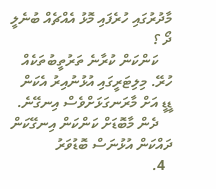މާދުރުގައި ހުރެފައި މޮޅު އެއްޗެއް ބުނެލީ ދޯ ؟
    ކަންކަން ކުރާނެ ތަރުތީބުތަކެއް ހުރޭ. މިލިޓަރީގައި އުޅުނުއިރު އެކަން ޑީޑީ އަށް މާރަނގަޅަށްވެސް އިނގޭނެ.
    ދެން މާބޮޑަށް ކަންކަން އިނގޭކަން ދައްކަން އުޅުނަސް ބޮޑުވަރު
  4.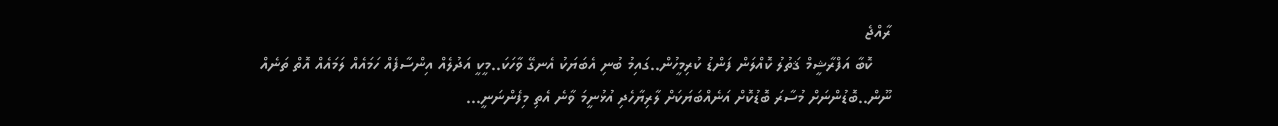ރާއްޖެ
    ކޮބާ އަފްރާޝީމް ޤަތުލު ކޮއްލަން ފަންޑު ކުރިމީހުން..ގައިމު ބުނި އެބަޔަކު އެނގޭ ވާހަކަ..މީކީ އަދުލެއް އިންސާފެއް ހަމައެއް ލަމައެއް އޮތް ތަނެއް ނޫން..ބޮޑުންނަށް މުސާރަ ބޮޑުކޮށް އަނެއްބަޔަކަށް ލާރިޔާހެދި އުޅުނީމަ ވާނެ އެތި މިފެންނަނީ...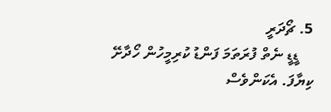5. ޗޯދަރީ
    ޑީޑީ ނެތް ފުރަތަމަ ފަންޑު ކުރިމީހުން ހޯދާށޭ ކިޔާފަ. އެކަންވެސް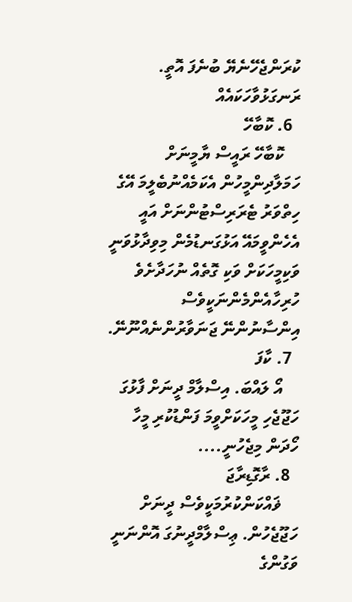ކުރަންޖެހޭނެޔޭ ބުނެފަ އޮތީ. ރަނގަޅުވާހަކައެއް
  6. ކޮބާހޭ
    ކޮބާހޭ ރައީސް ޔާމީނަށް ހަމަލާދިންމީހުން އެކަމެއްނުބެލީމަ އޭގެ ހިތްވަރު ޓެރަރިސްޓުންނަށް އައީ އެހެންވީމައޭ އަޅުގަނޑުމެން މިވިދާޅުވަނީ ވަކިމީހަކަށް ވަކި ގޮތެއް ނުހަދާށެވެ ހުރިހާއެންމެންނަކީވެސް އިންސާނުންނޭ ޖަނަވާރުންނެއްނޫނޭ.
  7. ކާފަ
    އޯ ލައްބަ. އިސްލާމް ދީނަށް ފާޅުގަ ހަޖޫޖެހި މީހަކަށްވީމަ ފަންޑުކުރި މީހާ ހޯދަން މިޖެހުނީ....
  8. ރާގޮޑިރާޖަ
    ޥައްކަންކުރުމަކީވެސް ދީނަށް ހަޖޫޖެހުން. ޢިސްލާމްދީނުގަ އޮންނަނީ ވަގުންގެ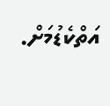އަތްކެޑުމަށް.